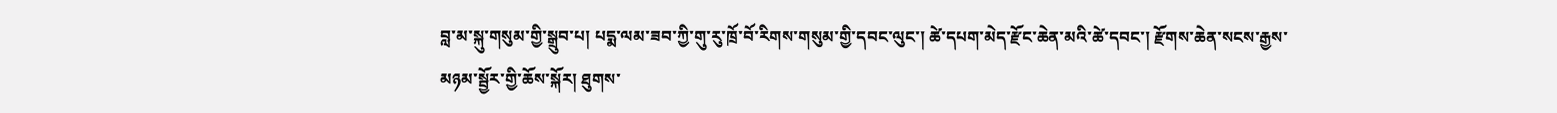བླ་མ་སྐུ་གསུམ་གྱི་སྒྲུབ་པ། པདྨ་ལམ་ཟབ་ཀྱི་གུ་རུ་ཁྲོ་བོ་རིགས་གསུམ་གྱི་དབང་ལུང་། ཚེ་དཔག་མེད་རྫོང་ཆེན་མའི་ཚེ་དབང་། རྫོགས་ཆེན་སངས་རྒྱས་མཉམ་སྦྱོར་གྱི་ཆོས་སྐོར། ཐུགས་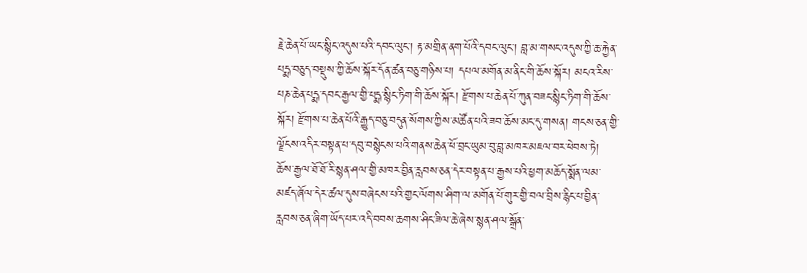རྗེ་ཆེན་པོ་ཡང་སྙིང་འདུས་པའི་དབང་ལུང་། རྟ་མགྲིན་ནག་པོའི་དབང་ལུང་། བླ་མ་གསང་འདུས་ཀྱི་ཆ་རྐྱེན་པདྨ་བཅུད་བསྡུས་ཀྱི་ཆོས་སྐོར་དོན་ཚན་བཅུ་གཉིས་པ། དཔལ་མགོན་མ་ནིང་གི་ཆོས་སྐོར། མངའ་རིས་པཎ་ཆེན་པདྨ་དབང་རྒྱལ་གྱི་པདྨ་སྙིང་ཏིག་གི་ཆོས་སྐོར། རྫོགས་པ་ཆེན་པོ་ཀུན་བཟང་སྙིང་ཏིག་གི་ཆོས་སྐོར། རྫོགས་པ་ཆེན་པོའི་རྒྱུད་བཅུ་བདུན་སོགས་ཀྱིས་མཚོན་པའི་ཟབ་ཆོས་མང་དུ་གསན། གངས་ཅན་གྱི་ལྗོངས་འདིར་བསྟན་པ་དབུ་བསྙེངས་པའི་གནས་ཆེན་ཕོ་བྲང་ཡུམ་བུ་བླ་མཁར་མཇལ་བར་ཕེབས་ཏེ། ཆོས་རྒྱལ་ཐོ་ཐོ་རི་སྙན་ཤལ་གྱི་མཁར་བྱིན་རླབས་ཅན་དེར་བསྟན་པ་རྒྱས་པའི་ཕྱག་མཆོད་སྨོན་ལམ་མཛད་ཞོལ་དེར་ཚལ་དུས་བཞེངས་པའི་གྱང་ལོགས་ཤིག་ལ་མགོན་པོ་གུར་གྱི་བལ་བྲིས་རྙིང་པ་བྱིན་རླབས་ཅན་ཞིག་ཡོད་པར་འདི་བབས་ཆགས་ཤིང་ཟིལ་ཆེ་ཞེས་སྙན་ཤལ་སྒྲོན་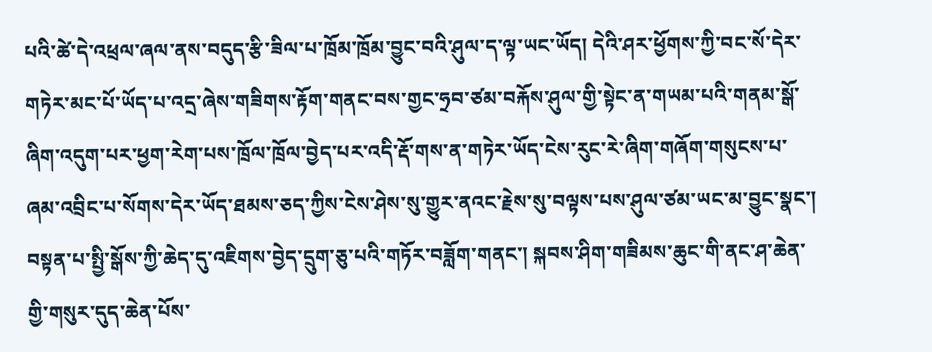པའི་ཚེ་དེ་འཕྲལ་ཞལ་ནས་བདུད་རྩི་ཟིལ་པ་ཁྲོམ་ཁྲོམ་བྱུང་བའི་ཤུལ་ད་ལྟ་ཡང་ཡོད། དེའི་ཤར་ཕྱོགས་ཀྱི་བང་སོ་དེར་གཏེར་མང་པོ་ཡོད་པ་འདྲ་ཞེས་གཟིགས་རྟོག་གནང་བས་གྱང་ཧྲབ་ཙམ་བརྐོས་ཤུལ་གྱི་སྟེང་ན་གཡམ་པའི་གནམ་སྒོ་ཞིག་འདུག་པར་ཕྱག་རེག་པས་ཁྲོལ་ཁྲོལ་བྱེད་པར་འདི་རྡོ་གས་ན་གཏེར་ཡོད་ངེས་རུང་རེ་ཞིག་གཞོག་གསུངས་པ་ཞམ་འབྲིང་པ་སོགས་དེར་ཡོད་ཐམས་ཅད་ཀྱིས་ངེས་ཤེས་སུ་གྱུར་ནའང་རྗེས་སུ་བལྟས་པས་ཤུལ་ཙམ་ཡང་མ་བྱུང་སྣང་། བསྟན་པ་སྤྱི་སྒོས་ཀྱི་ཆེད་དུ་འཇིགས་བྱེད་དྲུག་ཅུ་པའི་གཏོར་བཟློག་གནང་། སྐབས་ཤིག་གཟིམས་ཆུང་གི་ནང་ཤ་ཆེན་གྱི་གསུར་དུད་ཆེན་པོས་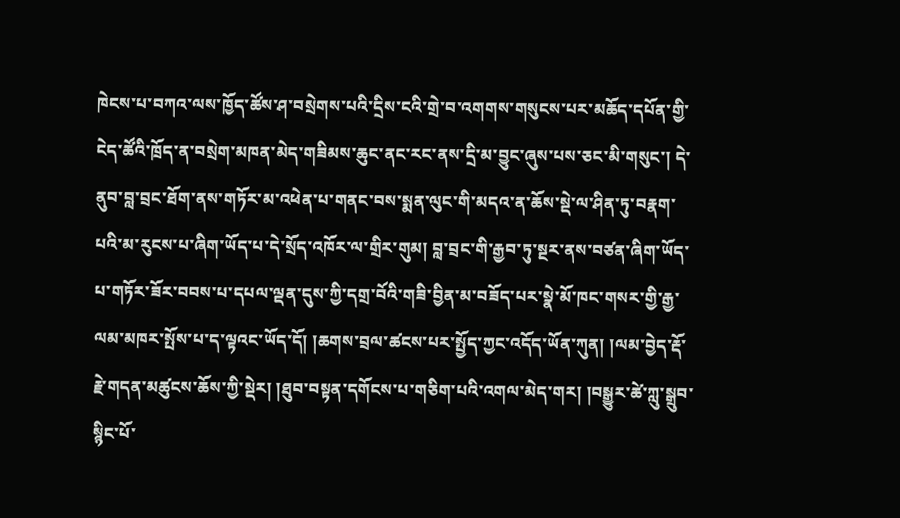ཁེངས་པ་བཀའ་ལས་ཁྱོད་ཚོས་ཤ་བསྲེགས་པའི་དྲིས་ངའི་གྲེ་བ་འགགས་གསུངས་པར་མཆོད་དཔོན་གྱི་ངེད་ཚོའི་ཁྲོད་ན་བསྲེག་མཁན་མེད་གཟིམས་ཆུང་ནང་རང་ནས་དྲི་མ་བྱུང་ཞུས་པས་ཅང་མི་གསུང་། དེ་ནུབ་བླ་བྲང་ཐོག་ནས་གཏོར་མ་འཕེན་པ་གནང་བས་སྨན་ལུང་གི་མདའ་ན་ཆོས་སྡེ་ལ་ཤིན་ཏུ་བརྣག་པའི་མ་རུངས་པ་ཞིག་ཡོད་པ་དེ་སྲོད་འཁོར་ལ་གྲིར་གུམ། བླ་བྲང་གི་རྒྱབ་ཏུ་སྔར་ནས་བཙན་ཞིག་ཡོད་པ་གཏོར་ཟོར་བབས་པ་དཔལ་ལྡན་དུས་ཀྱི་དགྲ་བོའི་གཟི་བྱིན་མ་བཟོད་པར་སྣེ་མོ་ཁང་གསར་གྱི་རྒྱ་ལམ་མཁར་སྤོས་པ་ད་ལྟའང་ཡོད་དོ། །ཆགས་བྲལ་ཚངས་པར་སྤྱོད་ཀྱང་འདོད་ཡོན་ཀུན། །ལམ་བྱེད་རྡོ་རྗེ་གདན་མཚུངས་ཆོས་ཀྱི་སྡེར། །ཐུབ་བསྟན་དགོངས་པ་གཅིག་པའི་འགལ་མེད་གར། །བསྒྱུར་ཚེ་ཀླུ་སྒྲུབ་སྙིང་པོ་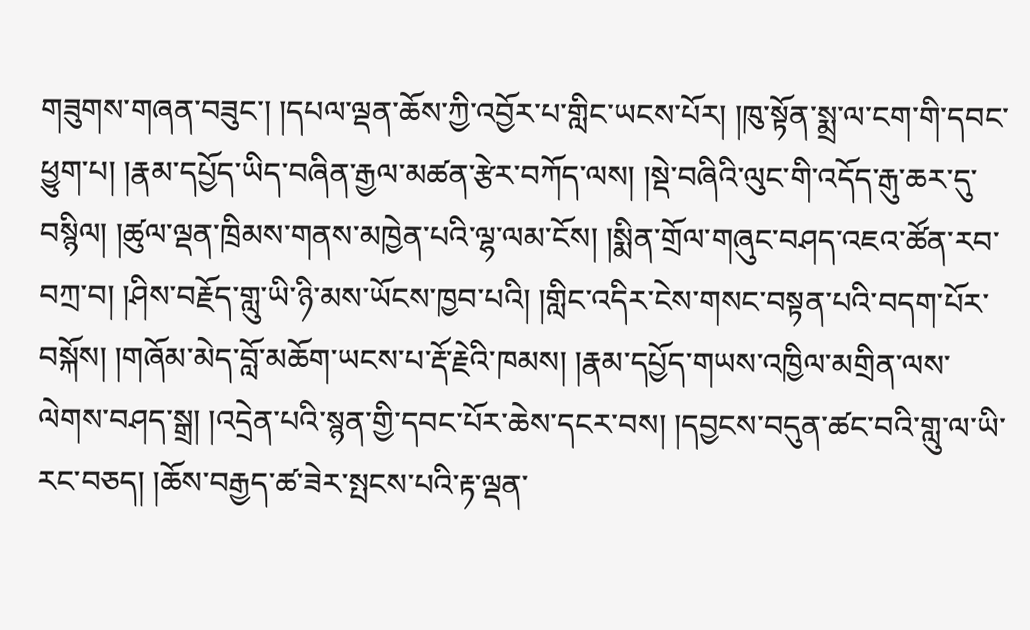གཟུགས་གཞན་བཟུང་། །དཔལ་ལྡན་ཆོས་ཀྱི་འབྱོར་པ་གླིང་ཡངས་པོར། །ཁུ་སྟོན་སྨྲ་ལ་ངག་གི་དབང་ཕྱུག་པ། །རྣམ་དཔྱོད་ཡིད་བཞིན་རྒྱལ་མཚན་རྩེར་བཀོད་ལས། །སྡེ་བཞིའི་ལུང་གི་འདོད་རྒུ་ཆར་དུ་བསྙིལ། །ཚུལ་ལྡན་ཁྲིམས་གནས་མཁྱེན་པའི་ལྷ་ལམ་ངོས། །སྨིན་གྲོལ་གཞུང་བཤད་འཇའ་ཚོན་རབ་བཀྲ་བ། །ཤིས་བརྗོད་གླུ་ཡི་ཉི་མས་ཡོངས་ཁྱབ་པའི། །གླིང་འདིར་ངེས་གསང་བསྟན་པའི་བདག་པོར་བསྐོས། །གཞོམ་མེད་བློ་མཆོག་ཡངས་པ་རྡོ་རྗེའི་ཁམས། །རྣམ་དཔྱོད་གཡས་འཁྱིལ་མགྲིན་ལས་ལེགས་བཤད་སྒྲ། །འདྲེན་པའི་སྙན་གྱི་དབང་པོར་ཆེས་དངར་བས། །དབྱངས་བདུན་ཚང་བའི་གླུ་ལ་ཡི་རང་བཅད། །ཆོས་བརྒྱད་ཚ་ཟེར་སྤངས་པའི་རྟ་ལྡན་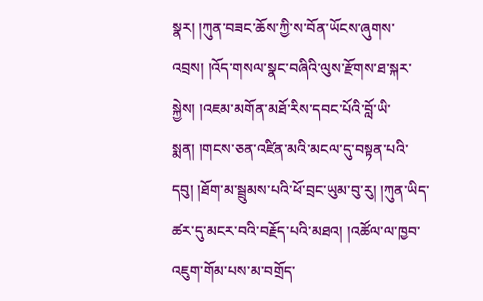སྣར། །ཀུན་བཟང་ཆོས་ཀྱི་ས་བོན་ཡོངས་ཞུགས་འབྲས། །འོད་གསལ་སྣང་བཞིའི་ལུས་རྫོགས་ཐ་སྐར་སྐྱེས། །འཇམ་མགོན་མཐོ་རིས་དབང་པོའི་བློ་ཡི་སྨན། །གངས་ཅན་འཛིན་མའི་མངལ་དུ་བསྟན་པའི་དབུ། །ཐོག་མ་སྦྲུམས་པའི་ཕོ་བྲང་ཡུམ་བུ་རུ། །ཀུན་ཡིད་ཚར་དུ་མངར་བའི་བརྗོད་པའི་མཐའ། །འཚོལ་ལ་ཁྱབ་འཇུག་གོམ་པས་མ་བགྲོད་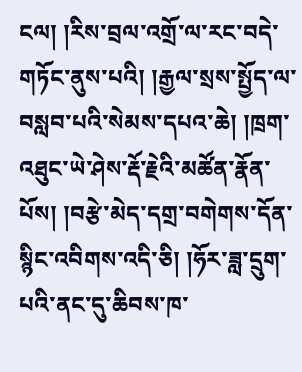ངལ། །རིས་བྲལ་འགྲོ་ལ་རང་བདེ་གཏོང་ནུས་པའི། །རྒྱལ་སྲས་སྤྱོད་ལ་བསླབ་པའི་སེམས་དཔའ་ཆེ། །ཁྲག་འཐུང་ཡེ་ཤེས་རྡོ་རྗེའི་མཚོན་རྣོན་པོས། །བརྩེ་མེད་དགྲ་བགེགས་དོན་སྙིང་འབིགས་འདི་ཅི། །ཧོར་ཟླ་དྲུག་པའི་ནང་དུ་ཆིབས་ཁ་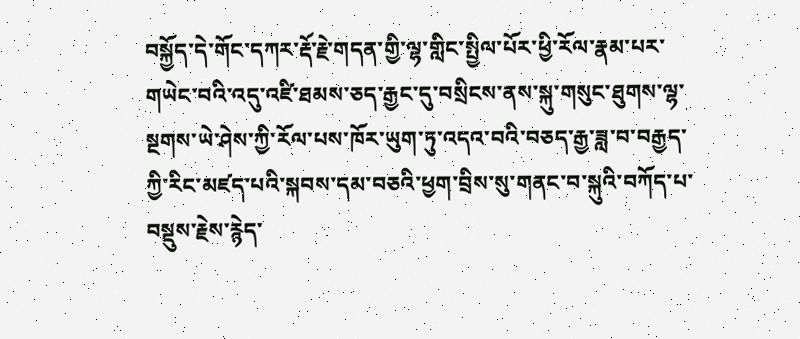བསྐྱོད་དེ་གོང་དཀར་རྡོ་རྗེ་གདན་གྱི་ལྷ་གླིང་སྤྱིལ་པོར་ཕྱི་རོལ་རྣམ་པར་གཡེང་བའི་འདུ་འཛི་ཐམས་ཅད་རྒྱང་དུ་བསྲིངས་ནས་སྐུ་གསུང་ཐུགས་ལྷ་སྔགས་ཡེ་ཤེས་ཀྱི་རོལ་པས་ཁོར་ཡུག་ཏུ་འདའ་བའི་བཅད་རྒྱ་ཟླ་བ་བརྒྱད་ཀྱི་རིང་མཛད་པའི་སྐབས་དམ་བཅའི་ཕྱག་བྲིས་སུ་གནང་བ་སྐུའི་བཀོད་པ་བསྡུས་རྗེས་རྙེད་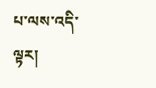པ་ལས་འདི་ལྟར།